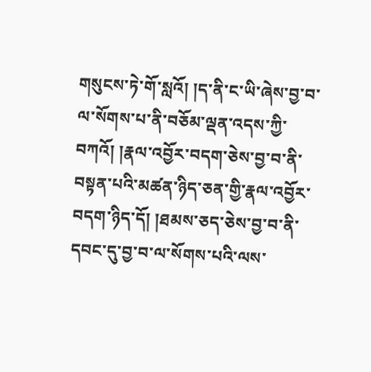གསུངས་ཏེ་གོ་སླའོ། །ད་ནི་ང་ཡི་ཞེས་བྱ་བ་ལ་སོགས་པ་ནི་བཅོམ་ལྡན་འདས་ཀྱི་བཀའོ། །རྣལ་འབྱོར་བདག་ཅེས་བྱ་བ་ནི་བསྟན་པའི་མཚན་ཉིད་ཅན་གྱི་རྣལ་འབྱོར་བདག་ཉིད་དོ། །ཐམས་ཅད་ཅེས་བྱ་བ་ནི་དབང་དུ་བྱ་བ་ལ་སོགས་པའི་ལས་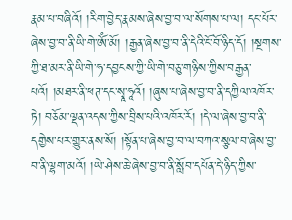རྣམ་པ་བཞིའོ། །རིག་བྱེད་རྣམས་ཞེས་བྱ་བ་ལ་སོགས་པ་ལ། དང་པོར་ཞེས་བྱ་བ་ནི་ཡི་གེ་ཨོཾ་མོ། །རྒྱན་ཞེས་བྱ་བ་ནི་དེའི་ངོ་བོ་ཉིད་དོ། །སྔགས་ཀྱི་ཐ་མར་ནི་ཡི་གེ་ཧ་དབྱངས་ཀྱི་ཡི་གེ་བཅུ་གཉིས་ཀྱིས་བརྒྱན་པའོ། །མཐར་ནི་ཕཊ་དང་སྭཱ་ཧཱའོ། །ཞུས་པ་ཞེས་བྱ་བ་ནི་དཀྱིལ་འཁོར་ཏེ། བཅོམ་ལྡན་འདས་ཀྱིས་བྲིས་པའི་འཁོར་རོ། །དེ་ལ་ཞེས་བྱ་བ་ནི་དགྱེས་པར་གྱུར་ནས་སོ། །སྟོན་པ་ཞེས་བྱ་བ་ལ་བཀའ་སྩལ་བ་ཞེས་བྱ་བ་ནི་ལྷག་མའོ། །ཡེ་ཤེས་ཆེ་ཞེས་བྱ་བ་ནི་སློབ་དཔོན་དེ་ཉིད་ཀྱིས་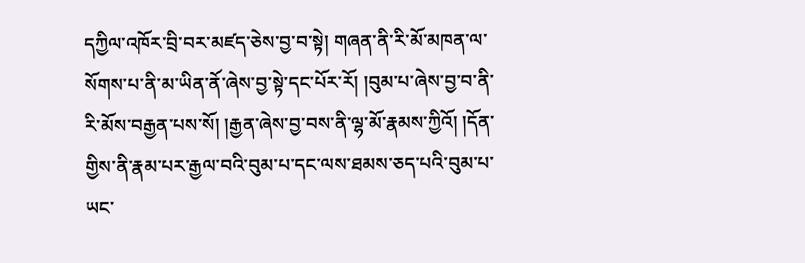དཀྱིལ་འཁོར་བྲི་བར་མཛད་ཅེས་བྱ་བ་སྟེ། གཞན་ནི་རི་མོ་མཁན་ལ་སོགས་པ་ནི་མ་ཡིན་ནོ་ཞེས་བྱ་སྟེ་དང་པོར་རོ། །བུམ་པ་ཞེས་བྱ་བ་ནི་རི་མོས་བརྒྱན་པས་སོ། །རྒྱན་ཞེས་བྱ་བས་ནི་ལྷ་མོ་རྣམས་ཀྱིའོ། །དོན་གྱིས་ནི་རྣམ་པར་རྒྱལ་བའི་བུམ་པ་དང་ལས་ཐམས་ཅད་པའི་བུམ་པ་ཡང་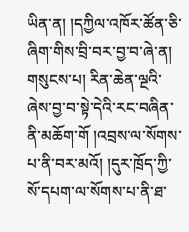ཡིན་ན། །དཀྱིལ་འཁོར་ཚོན་ཅི་ཞིག་གིས་བྲི་བར་བྱ་བ་ཞེ་ན། གསུངས་པ། རིན་ཆེན་ལྔའི་ཞེས་བྱ་བ་སྟེ་དེའི་རང་བཞིན་ནི་མཆོག་གོ །འབྲས་ལ་སོགས་པ་ནི་བར་མའོ། །དུར་ཁྲོད་ཀྱི་སོ་དཔག་ལ་སོགས་པ་ནི་ཐ་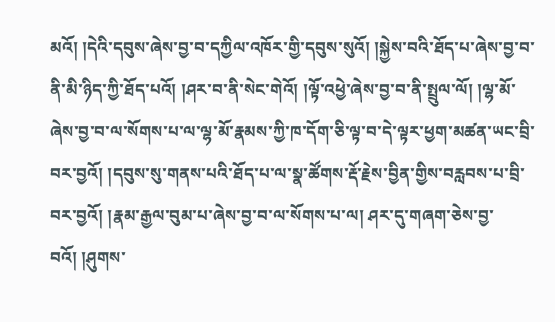མའོ། །དེའི་དབུས་ཞེས་བྱ་བ་དཀྱིལ་འཁོར་གྱི་དབུས་སུའོ། །སྐྱེས་བའི་ཐོད་པ་ཞེས་བྱ་བ་ནི་མི་ཉིད་ཀྱི་ཐོད་པའོ། །ཤར་བ་ནི་སེང་གེའོ། །ལྟོ་འཕྱེ་ཞེས་བྱ་བ་ནི་སྤྲུལ་ལོ། །ལྷ་མོ་ཞེས་བྱ་བ་ལ་སོགས་པ་ལ་ལྷ་མོ་རྣམས་ཀྱི་ཁ་དོག་ཅི་ལྟ་བ་དེ་ལྟར་ཕྱག་མཚན་ཡང་བྲི་བར་བྱའོ། །དབུས་སུ་གནས་པའི་ཐོད་པ་ལ་སྣ་ཚོགས་རྡོ་རྗེས་བྱིན་གྱིས་བརླབས་པ་བྲི་བར་བྱའོ། །རྣམ་རྒྱལ་བུམ་པ་ཞེས་བྱ་བ་ལ་སོགས་པ་ལ། ཤར་དུ་གཞག་ཅེས་བྱ་བའོ། །ཤུགས་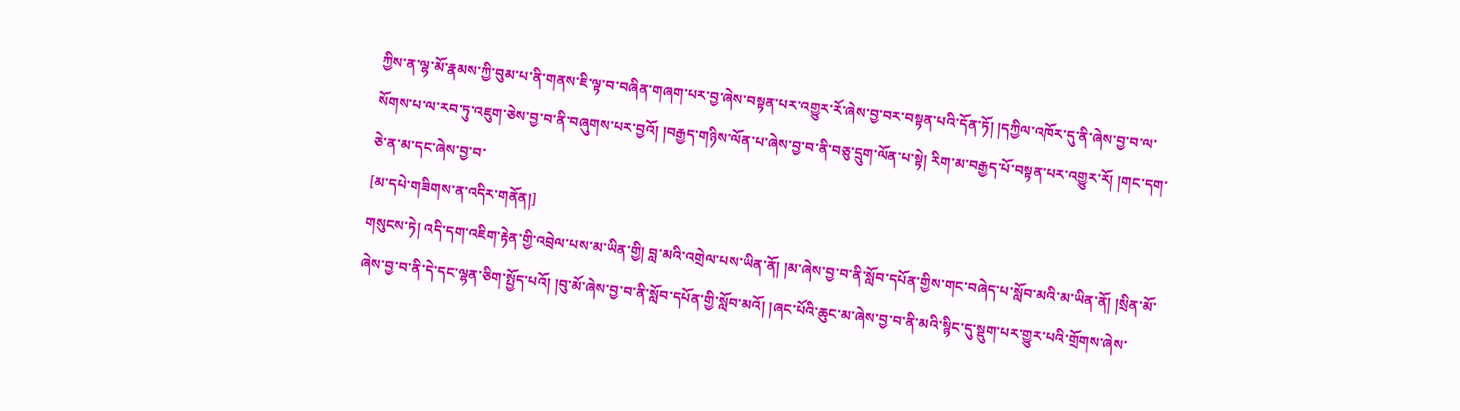ཀྱིས་ན་ལྷ་མོ་རྣམས་ཀྱི་བུམ་པ་ནི་གནས་ཇི་ལྟ་བ་བཞིན་གཞག་པར་བྱ་ཞེས་བསྟན་པར་འགྱུར་རོ་ཞེས་བྱ་བར་བསྟན་པའི་དོན་ཏོ། །དཀྱིལ་འཁོར་དུ་ནི་ཞེས་བྱ་བ་ལ་སོགས་པ་ལ་རབ་ཏུ་འཇུག་ཅེས་བྱ་བ་ནི་བཞུགས་པར་བྱའོ། །བརྒྱད་གཉིས་ལོན་པ་ཞེས་བྱ་བ་ནི་བཅུ་དྲུག་ལོན་པ་སྟེ། རིག་མ་བརྒྱད་པོ་བསྟན་པར་འགྱུར་རོ། །གང་དག་ཅེ་ན་མ་དང་ཞེས་བྱ་བ་
[མ་དཔེ་གཟིགས་ན་འདིར་གནོན།]
གསུངས་ཏེ། འདི་དག་འཇིག་རྟེན་གྱི་འབྲེལ་པས་མ་ཡིན་གྱི། བླ་མའི་འགྲེལ་པས་ཡིན་ནོ། །མ་ཞེས་བྱ་བ་ནི་སློབ་དཔོན་གྱིས་གང་བཞེད་པ་སློབ་མའི་མ་ཡིན་ནོ། །སྲིན་མོ་ཞེས་བྱ་བ་ནི་དེ་དང་ལྷན་ཅིག་སྤྱོད་པའོ། །བུ་མོ་ཞེས་བྱ་བ་ནི་སློབ་དཔོན་གྱི་སློབ་མའོ། །ཞང་པོའི་ཆུང་མ་ཞེས་བྱ་བ་ནི་མའི་སྙིང་དུ་སྡུག་པར་གྱུར་པའི་གྲོགས་ཞེས་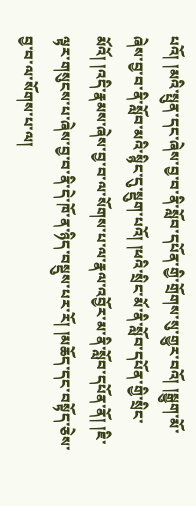པའོ། །མའི་སྤུན་དང་ཞེས་བྱ་བ་ནི་སློབ་དཔོན་གྱི་གྲོགས་སུ་གྱུར་བའོ། །སྒྱུག་མོ་ཞེས་བྱ་བ་ནི་སློབ་མའི་སྙིང་དུ་སྡུག་པའོ། །ཕའི་སྲིང་མོ་ནི་སློབ་དཔོན་གྱི་སྲིང་མོའོ། །འདི་རྣམས་ཞེས་བྱ་བ་ལ་སོགས་པ་ལ་རྣལ་འབྱོར་མ་ནི་སློབ་དཔོན་ནོ། །ཇི་ལྟར་གསུངས་པ་ཞེས་བྱ་བ་ནི་དེ་ཁོ་ན་ཉིད་བསྡུས་པར་རོ། །མཆོད་དང་བསྟོད་ཅེས་བྱ་བ་ལ་སོགས་པ་ལ།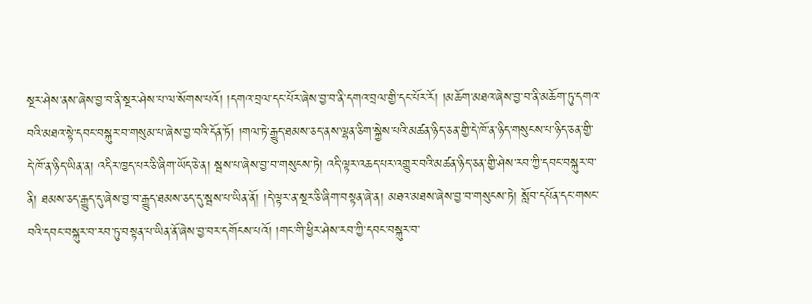སྔར་ཤེས་ནས་ཞེས་བྱ་བ་ནི་སྔར་ཤེས་པ་ལ་སོགས་པའོ། །དགའ་བྲལ་དང་པོར་ཞེས་བྱ་བ་ནི་དགའ་བྲལ་གྱི་དང་པོར་རོ། །མཆོག་མཐའ་ཞེས་བྱ་བ་ནི་མཆོག་ཏུ་དགའ་བའི་མཐའ་སྟེ་དབང་བསྐུར་བ་གསུམ་པ་ཞེས་བྱ་བའི་དོན་ཏོ། །གལ་ཏེ་རྒྱུད་ཐམས་ཅད་ནས་ལྷན་ཅིག་སྐྱེས་པའི་མཚན་ཉིད་ཅན་གྱི་དེ་ཁོ་ན་ཉིད་གསུངས་པ་ཉིད་ཅན་གྱི་དེ་ཁོ་ན་ཉིད་ཡིན་ན། འདིར་ཁྱད་པར་ཅི་ཞིག་ཡོད་ཅེ་ན། སྦས་པ་ཞེས་བྱ་བ་གསུངས་ཏེ། འདི་ལྟར་འཆད་པར་འགྱུར་བའི་མཚན་ཉིད་ཅན་གྱི་ཤེས་རབ་ཀྱི་དབང་བསྐུར་བ་ནི། ཐམས་ཅད་རྒྱུད་དུ་ཞེས་བྱ་བ་རྒྱུད་ཐམས་ཅད་དུ་སྦས་པ་ཡིན་ནོ། །དེ་ལྟར་ན་སྔར་ཅི་ཞིག་བསྟན་ཞེ་ན། མཐའ་མཐས་ཞེས་བྱ་བ་གསུངས་ཏེ། སློབ་དཔོན་དང་གསང་བའི་དབང་བསྐུར་བ་རབ་ཏུ་བསྟན་པ་ཡིན་ནོ་ཞེས་བྱ་བར་དགོངས་པའོ། །གང་གི་ཕྱིར་ཤེས་རབ་ཀྱི་དབང་བསྐུར་བ་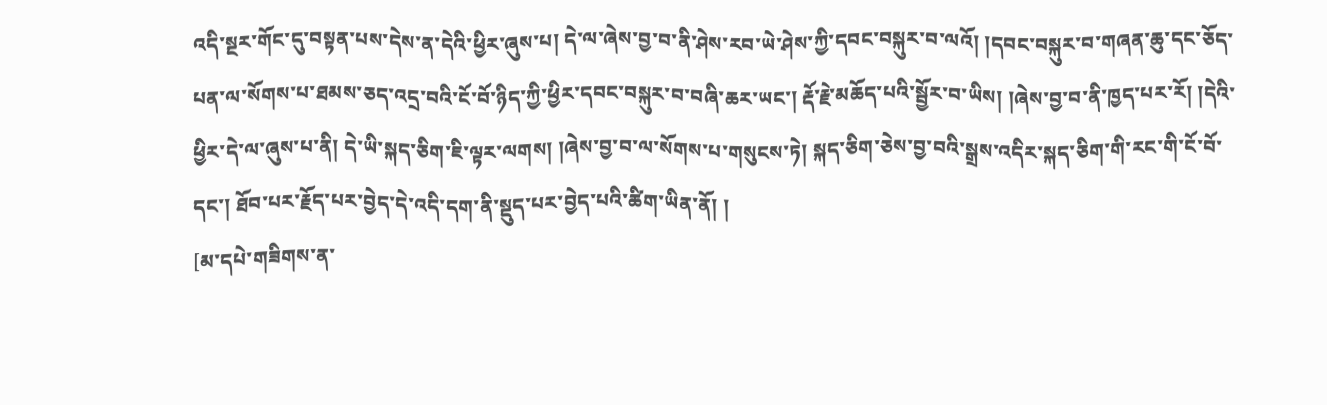འདི་སྔར་གོང་དུ་བསྟན་པས་དེས་ན་དེའི་ཕྱིར་ཞུས་པ། དེ་ལ་ཞེས་བྱ་བ་ནི་ཤེས་རབ་ཡེ་ཤེས་ཀྱི་དབང་བསྐུར་བ་ལའོ། །དབང་བསྐུར་བ་གཞན་ཆུ་དང་ཅོད་པན་ལ་སོགས་པ་ཐམས་ཅད་འདྲ་བའི་ངོ་བོ་ཉིད་ཀྱི་ཕྱིར་དབང་བསྐུར་བ་བཞི་ཆར་ཡང་། རྡོ་རྗེ་མཆོད་པའི་སྦྱོར་བ་ཡིས། །ཞེས་བྱ་བ་ནི་ཁྱད་པར་རོ། །དེའི་ཕྱིར་དེ་ལ་ཞུས་པ་ནི། དེ་ཡི་སྐད་ཅིག་ཇི་ལྟར་ལགས། །ཞེས་བྱ་བ་ལ་སོགས་པ་གསུངས་ཏེ། སྐད་ཅིག་ཅེས་བྱ་བའི་སྒྲས་འདིར་སྐད་ཅིག་གི་རང་གི་ངོ་བོ་དང་། ཐོབ་པར་རྗོད་པར་བྱེད་དེ་འདི་དག་ནི་སྡུད་པར་བྱེད་པའི་ཚིག་ཡིན་ནོ། །
[མ་དཔེ་གཟིགས་ན་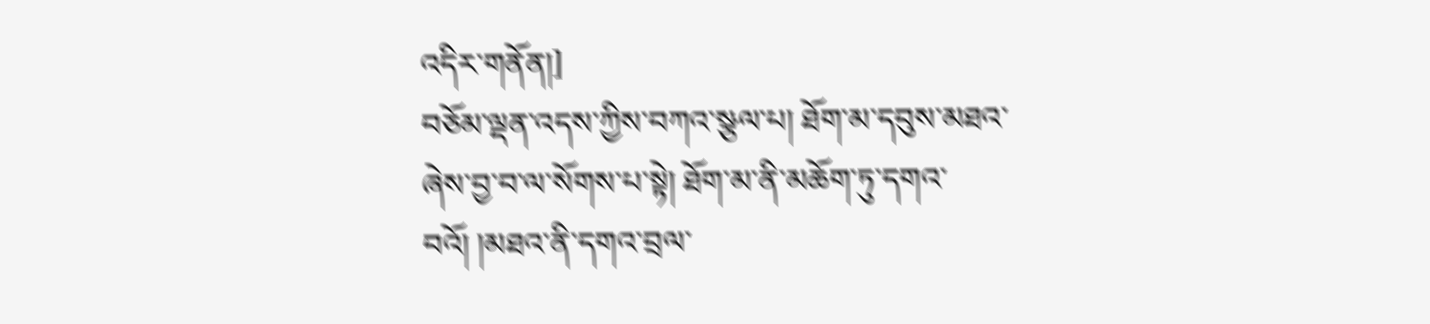འདིར་གནོན།]
བཅོམ་ལྡན་འདས་ཀྱིས་བཀའ་སྩལ་པ། ཐོག་མ་དབུས་མཐའ་ཞེས་བྱ་བ་ལ་སོགས་པ་སྟེ། ཐོག་མ་ནི་མཆོག་ཏུ་དགའ་བའོ། །མཐའ་ནི་དགའ་བྲལ་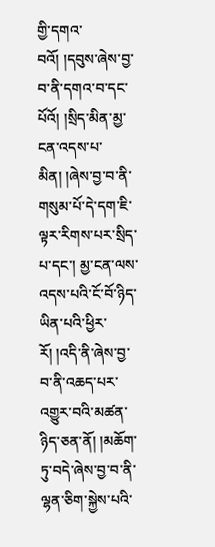གྱི་དགའ་བའོ། །དབུས་ཞེས་བྱ་བ་ནི་དགའ་བ་དང་པོའོ། །སྲིད་མིན་མྱ་ངན་འདས་པ་མིན། །ཞེས་བྱ་བ་ནི་གསུམ་པོ་དེ་དག་ཇི་ལྟར་རིགས་པར་སྲིད་པ་དང་། མྱ་ངན་ལས་འདས་པའི་ངོ་བོ་ཉིད་ཡིན་པའི་ཕྱིར་རོ། །འདི་ནི་ཞེས་བྱ་བ་ནི་འཆད་པར་འགྱུར་བའི་མཚན་ཉིད་ཅན་ནོ། །མཆོག་ཏུ་བདེ་ཞེས་བྱ་བ་ནི་ལྷན་ཅིག་སྐྱེས་པའི་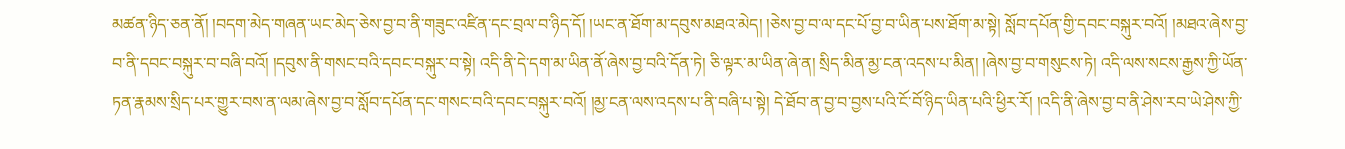མཚན་ཉིད་ཅན་ནོ། །བདག་མེད་གཞན་ཡང་མེད་ཅེས་བྱ་བ་ནི་གཟུང་འཛིན་དང་བྲལ་བ་ཉིད་དོ། །ཡང་ན་ཐོག་མ་དབུས་མཐའ་མེད། །ཅེས་བྱ་བ་ལ་དང་པོ་བྱ་བ་ཡིན་པས་ཐོག་མ་སྟེ། སློབ་དཔོན་གྱི་དབང་བསྐུར་བའོ། །མཐའ་ཞེས་བྱ་བ་ནི་དབང་བསྐུར་བ་བཞི་བའོ། །དབུས་ནི་གསང་བའི་དབང་བསྐུར་བ་སྟེ། འདི་ནི་དེ་དག་མ་ཡིན་ནོ་ཞེས་བྱ་བའི་དོན་ཏེ། ཅི་ལྟར་མ་ཡིན་ཞེ་ན། སྲིད་མིན་མྱ་ངན་འདས་པ་མིན། །ཞེས་བྱ་བ་གསུངས་ཏེ། འདི་ལས་སངས་རྒྱས་ཀྱི་ཡོན་ཏན་རྣམས་སྲིད་པར་གྱུར་བས་ན་ལམ་ཞེས་བྱ་བ་སློབ་དཔོན་དང་གསང་བའི་དབང་བསྐུར་བའོ། །མྱ་ངན་ལས་འདས་པ་ནི་བཞི་པ་སྟེ། དེ་ཐོབ་ན་བྱ་བ་བྱས་པའི་ངོ་བོ་ཉིད་ཡིན་པའི་ཕྱིར་རོ། །འདི་ནི་ཞེས་བྱ་བ་ནི་ཤེས་རབ་ཡེ་ཤེས་ཀྱི་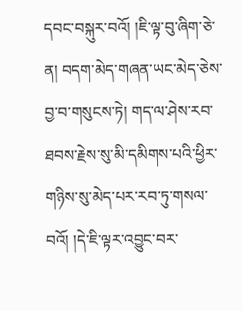དབང་བསྐུར་བའོ། །ཇི་ལྟ་བུ་ཞིག་ཅེ་ན། བདག་མེད་གཞན་ཡང་མེད་ཅེས་བྱ་བ་གསུངས་ཏེ། གད་ལ་ཤེས་རབ་ཐབས་རྗེས་སུ་མི་དམིགས་པའི་ཕྱིར་གཉིས་སུ་མེད་པར་རབ་ཏུ་གསལ་བའོ། །དེ་ཇི་ལྟར་འབྱུང་བར་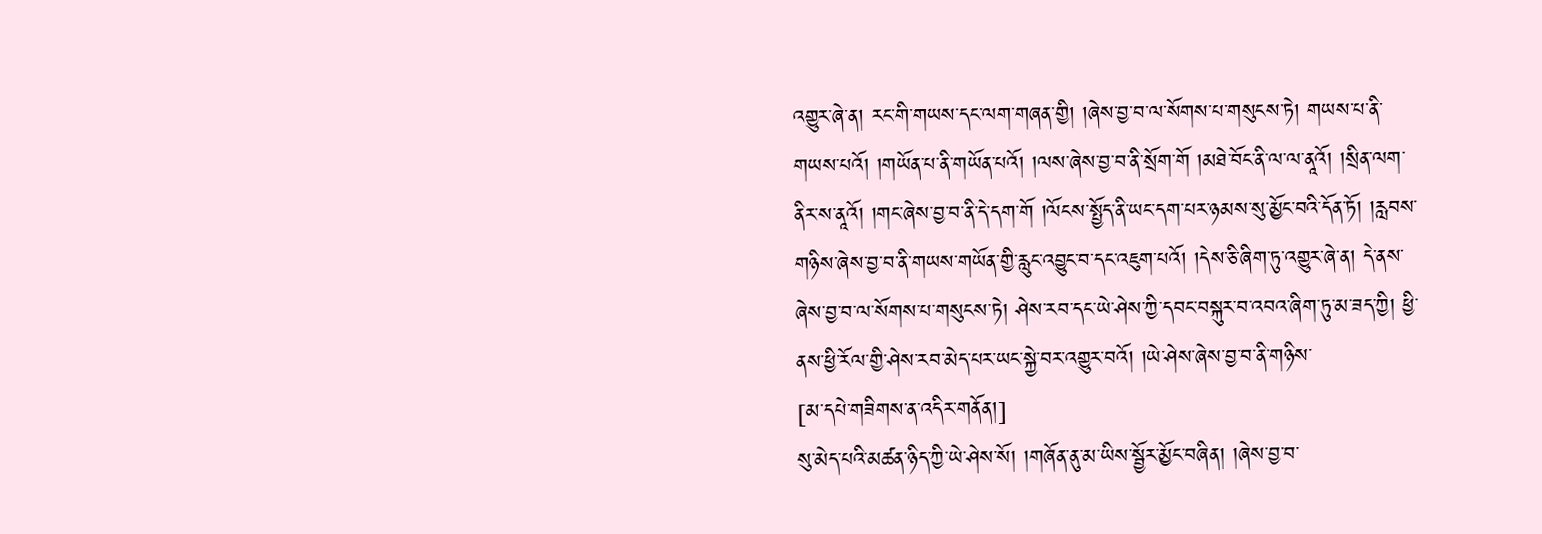འགྱུར་ཞེ་ན། རང་གི་གཡས་དང་ལག་གཞན་གྱི། །ཞེས་བྱ་བ་ལ་སོགས་པ་གསུངས་ཏེ། གཡས་པ་ནི་གཡས་པའོ། །གཡོན་པ་ནི་གཡོན་པའོ། །ལས་ཞེས་བྱ་བ་ནི་སྲོག་གོ །མཐེ་བོང་ནི་ལ་ལ་ནཱའོ། །སྲིན་ལག་ནིར་ས་ནཱའོ། །གང་ཞེས་བྱ་བ་ནི་དེ་དག་གོ །ལོངས་སྤྱོད་ནི་ཡང་དག་པར་ཉམས་སུ་མྱོང་བའི་དོན་ཏོ། །རླབས་གཉིས་ཞེས་བྱ་བ་ནི་གཡས་གཡོན་གྱི་རླུང་འབྱུང་བ་དང་འཇུག་པའོ། །དེས་ཅི་ཞིག་ཏུ་འགྱུར་ཞེ་ན། དེ་ནས་ཞེས་བྱ་བ་ལ་སོགས་པ་གསུངས་ཏེ། ཤེས་རབ་དང་ཡེ་ཤེས་ཀྱི་དབང་བསྐུར་བ་འབའ་ཞིག་ཏུ་མ་ཟད་ཀྱི། ཕྱི་ནས་ཕྱི་རོལ་གྱི་ཤེས་རབ་མེད་པར་ཡང་སྐྱེ་བར་འགྱུར་བའོ། །ཡེ་ཤེས་ཞེས་བྱ་བ་ནི་གཉིས་
[མ་དཔེ་གཟིགས་ན་འདིར་གནོན།]
སུ་མེད་པའི་མཚན་ཉིད་ཀྱི་ཡེ་ཤེས་སོ། །གཞོན་ནུ་མ་ཡིས་སྦྱོར་མྱོང་བཞིན། །ཞེས་བྱ་བ་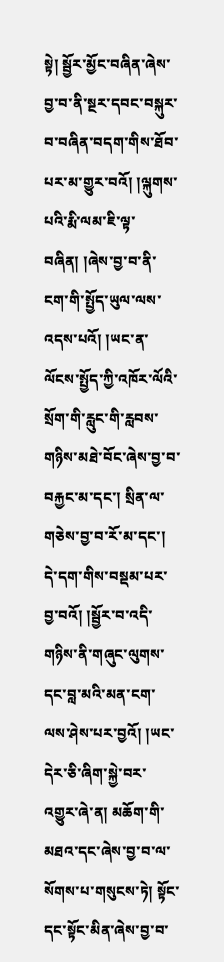སྟེ། སྦྱོར་མྱོང་བཞིན་ཞེས་བྱ་བ་ནི་སྔར་དབང་བསྐུར་བ་བཞིན་བདག་གིས་ཐོབ་པར་མ་གྱུར་བའོ། །ལྐུགས་པའི་རྨི་ལམ་ཇི་ལྟ་བཞིན། །ཞེས་བྱ་བ་ནི་ངག་གི་སྤྱོད་ཡུལ་ལས་འདས་པའོ། །ཡང་ན་ལོངས་སྤྱོད་ཀྱི་འཁོར་ལོའི་སྲོག་གི་རླུང་གི་རླབས་གཉིས་མཐེ་བོང་ཞེས་བྱ་བ་བརྐྱང་མ་དང་། སྲིན་ལ་གཅེས་བྱ་བ་རོ་མ་དང་། དེ་དག་གིས་བསྡམ་པར་བྱ་བའོ། །སྦྱོར་བ་འདི་གཉིས་ནི་གཞུང་ལུགས་དང་བླ་མའི་མན་ངག་ལས་ཤེས་པར་བྱའོ། །ཡང་དེར་ཅི་ཞིག་སྐྱེ་བར་འགྱུར་ཞེ་ན། མཆོག་གི་མཐའ་དང་ཞེས་བྱ་བ་ལ་སོགས་པ་གསུངས་ཏེ། སྟོང་དང་སྟོང་མིན་ཞེས་བྱ་བ་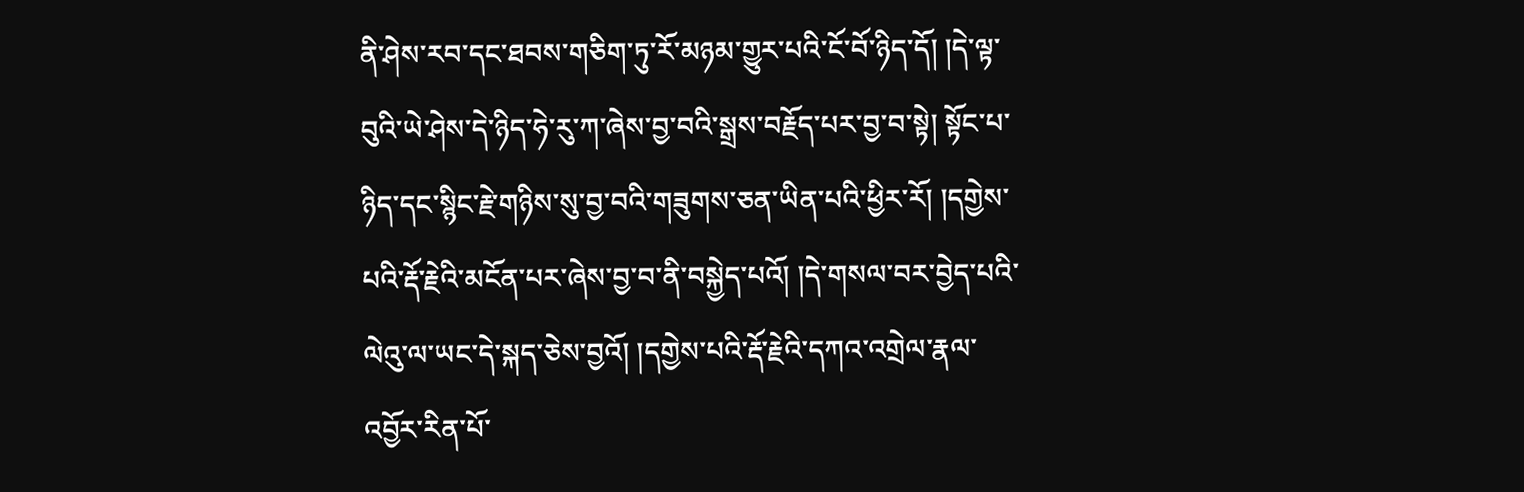ནི་ཤེས་རབ་དང་ཐབས་གཅིག་ཏུ་རོ་མཉམ་གྱུར་པའི་ངོ་བོ་ཉིད་དོ། །དེ་ལྟ་བུའི་ཡེ་ཤེས་དེ་ཉིད་ཧེ་རུ་ཀ་ཞེས་བྱ་བའི་སྒྲས་བརྗོད་པར་བྱ་བ་སྟེ། སྟོང་པ་ཉིད་དང་སྙིང་རྗེ་གཉིས་སུ་བྱ་བའི་གཟུགས་ཅན་ཡིན་པའི་ཕྱིར་རོ། །དགྱེས་པའི་རྡོ་རྗེའི་མངོན་པར་ཞེས་བྱ་བ་ནི་བསྐྱེད་པའོ། །དེ་གསལ་བར་བྱེད་པའི་ལེའུ་ལ་ཡང་དེ་སྐད་ཅེས་བྱའོ། །དགྱེས་པའི་རྡོ་རྗེའི་དཀའ་འགྲེལ་རྣལ་འབྱོར་རིན་པོ་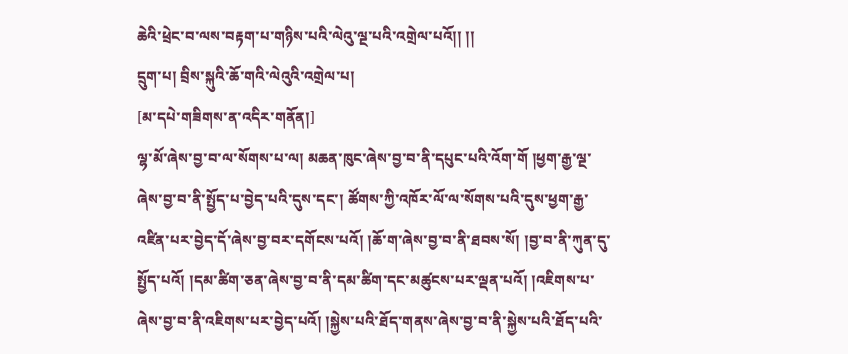ཆེའི་ཕྲེང་བ་ལས་བརྟག་པ་གཉིས་པའི་ལེའུ་ལྔ་པའི་འགྲེལ་པའོ།། །།
དྲུག་པ། བྲིས་སྐུའི་ཆོ་གའི་ལེའུའི་འགྲེལ་པ།
[མ་དཔེ་གཟིགས་ན་འདིར་གནོན།]
ལྷ་མོ་ཞེས་བྱ་བ་ལ་སོགས་པ་ལ། མཆན་ཁུང་ཞེས་བྱ་བ་ནི་དཔུང་པའི་འོག་གོ །ཕྱག་རྒྱ་ལྔ་ཞེས་བྱ་བ་ནི་སྤྱོད་པ་བྱེད་པའི་དུས་དང་། ཚོགས་ཀྱི་འཁོར་ལོ་ལ་སོགས་པའི་དུས་ཕྱག་རྒྱ་འཛིན་པར་བྱེད་དོ་ཞེས་བྱ་བར་དགོངས་པའོ། །ཆོ་ག་ཞེས་བྱ་བ་ནི་ཐབས་སོ། །བྱ་བ་ནི་ཀུན་དུ་སྤྱོད་པའོ། །དམ་ཚིག་ཅན་ཞེས་བྱ་བ་ནི་དམ་ཚིག་དང་མཚུངས་པར་ལྡན་པའོ། །འཇིགས་པ་ཞེས་བྱ་བ་ནི་འཇིགས་པར་བྱེད་པའོ། །སྐྱེས་པའི་ཐོད་གནས་ཞེས་བྱ་བ་ནི་སྐྱེས་པའི་ཐོད་པའི་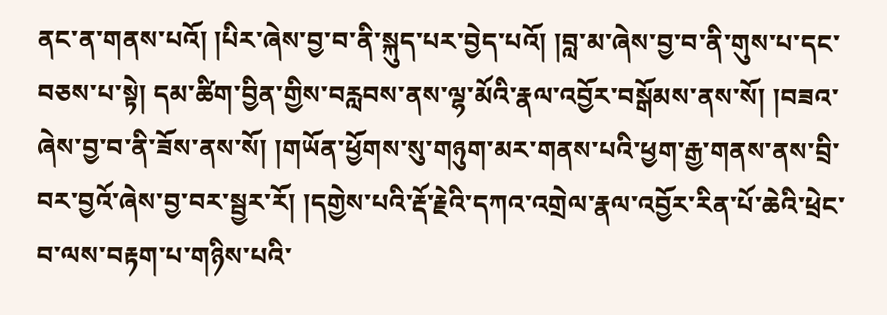ནང་ན་གནས་པའོ། །པིར་ཞེས་བྱ་བ་ནི་སྐུད་པར་བྱེད་པའོ། །བླ་མ་ཞེས་བྱ་བ་ནི་གུས་པ་དང་བཅས་པ་སྟེ། དམ་ཚིག་བྱིན་གྱིས་བརླབས་ནས་ལྷ་མོའི་རྣལ་འབྱོར་བསྒོམས་ནས་སོ། །བཟའ་ཞེས་བྱ་བ་ནི་ཟོས་ནས་སོ། །གཡོན་ཕྱོགས་སུ་གཉུག་མར་གནས་པའི་ཕྱག་རྒྱ་གནས་ནས་བྲི་བར་བྱའོ་ཞེས་བྱ་བར་སྦྱར་རོ། །དགྱེས་པའི་རྡོ་རྗེའི་དཀའ་འགྲེལ་རྣལ་འབྱོར་རིན་པོ་ཆེའི་ཕྲེང་བ་ལས་བརྟག་པ་གཉིས་པའི་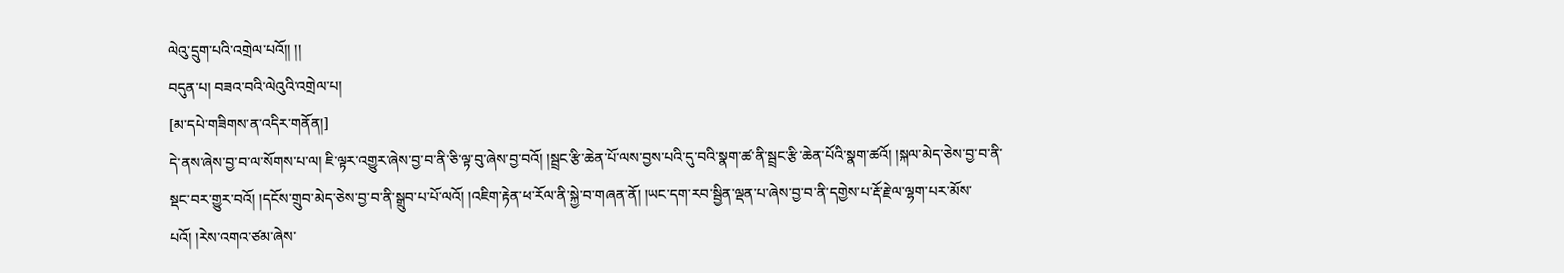ལེའུ་དྲུག་པའི་འགྲེལ་པའོ།། །།
བདུན་པ། བཟའ་བའི་ལེའུའི་འགྲེལ་པ།
[མ་དཔེ་གཟིགས་ན་འདིར་གནོན།]
དེ་ནས་ཞེས་བྱ་བ་ལ་སོགས་པ་ལ། ཇི་ལྟར་འགྱུར་ཞེས་བྱ་བ་ནི་ཅི་ལྟ་བུ་ཞེས་བྱ་བའོ། །སྦྲང་རྩི་ཆེན་པོ་ལས་བྱས་པའི་དུ་བའི་སྣག་ཚ་ནི་སྦྲང་རྩི་ཆེན་པོའི་སྣག་ཚའོ། །སྐལ་མེད་ཅེས་བྱ་བ་ནི་སྡང་བར་གྱུར་བའོ། །དངོས་གྲུབ་མེད་ཅེས་བྱ་བ་ནི་སྒྲུབ་པ་པོ་ལའོ། །འཇིག་རྟེན་ཕ་རོལ་ནི་སྐྱེ་བ་གཞན་ནོ། །ཡང་དག་རབ་སྦྱིན་ལྡན་པ་ཞེས་བྱ་བ་ནི་དགྱེས་པ་རྡོ་རྗེ་ལ་ལྷག་པར་མོས་པའོ། །རེས་འགའ་ཙམ་ཞེས་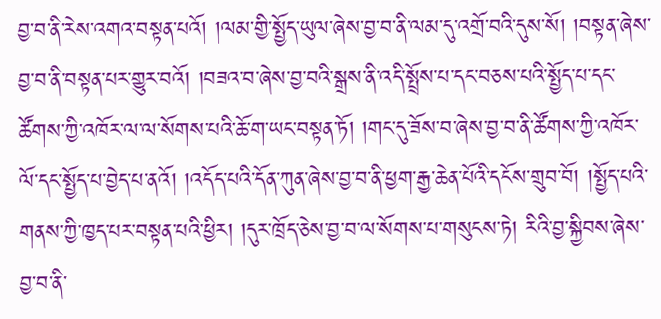བྱ་བ་ནི་རེས་འགའ་བསྟན་པའོ། །ལམ་གྱི་སྤྱོད་ཡུལ་ཞེས་བྱ་བ་ནི་ལམ་དུ་འགྲོ་བའི་དུས་སོ། །བསྟན་ཞེས་བྱ་བ་ནི་བསྟན་པར་གྱུར་བའོ། །བཟའ་བ་ཞེས་བྱ་བའི་སྒྲས་ནི་འདི་སྤྲོས་པ་དང་བཅས་པའི་སྤྱོད་པ་དང་ཚོགས་ཀྱི་འཁོར་ལ་ལ་སོགས་པའི་ཆོ་ག་ཡང་བསྟན་ཏོ། །གང་དུ་ཟོས་བ་ཞེས་བྱ་བ་ནི་ཚོགས་ཀྱི་འཁོར་ལོ་དང་སྤྱོད་པ་བྱེད་པ་ནའོ། །འདོད་པའི་དོན་ཀུན་ཞེས་བྱ་བ་ནི་ཕྱག་རྒྱ་ཆེན་པོའི་དངོས་གྲུབ་བོ། །སྤྱོད་པའི་གནས་ཀྱི་ཁྱད་པར་བསྟན་པའི་ཕྱིར། །དུར་ཁྲོད་ཅེས་བྱ་བ་ལ་སོགས་པ་གསུངས་ཏེ། རིའི་བྱ་སྐྱིབས་ཞེས་བྱ་བ་ནི་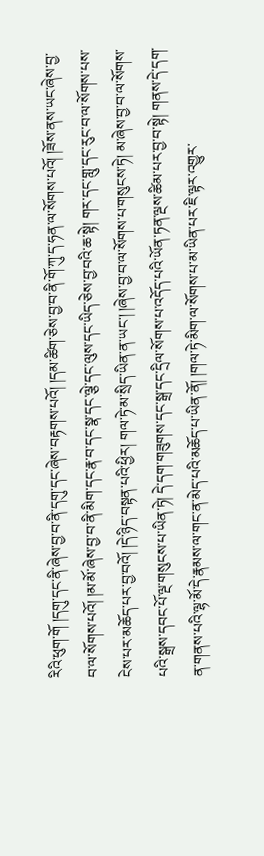རིའི་ཕུག་གོ །དགུ་དང་ནི་ཞེས་བྱ་བ་ནི་དགུ་དང་ཞེས་བརྟགས་པའོ། །དམ་ཚིག་ཅེས་བྱ་བ་ནི་གོ་ཀུ་ད་ཧན་ལ་སོགས་པའོ། །ཟོས་ནས་ཡང་ཞེས་བྱ་བ་ལ་སོགས་པའོ། །མ་མོ་ཞེས་བྱ་བ་ནི་མིག་དང་རྣ་བ་དང་སྣ་དང་ལྕེ་དང་ལུས་དང་ཡིད་ཅེས་བྱ་བའི་ཆ་སྟེ། གར་དང་གླུ་དང་རུང་བ་ལ་སོགས་པས་ངེས་པར་མཆོད་པར་བྱ་བའོ། །དེ་ཉིད་བསྟན་པའི་ཕྱིར། གལ་ཏེ་མ་སྲིད་ཡིན་ན་ཡང་། །ཞེས་བྱ་བ་ལ་སོགས་པ་གསུངས་ཏེ། མ་ཞེས་བྱ་བ་ལ་སོགས་པའི་སྒྲས་དབང་པོ་ལྔ་གསུངས་པ་ཡིན་ཏེ། དེ་དག་གཟུགས་དང་སྒྲ་དང་དྲིལ་སོགས་པ་འདོད་པའི་ཡོན་ཏན་ལྔས་ཚིམ་པར་བྱ་བ་སྟེ། གནས་དེ་དག་ན་གནས་པའི་ལྷ་མོ་དེ་རྣམས་ལ་གང་ན་མེད་པའི་མཆོད་པ་ཡིན་ནོ། །གལ་ཏེ་མིག་ལ་སོགས་པ་མ་ཡིན་པར་ཇི་ལྟར་འགྱུར་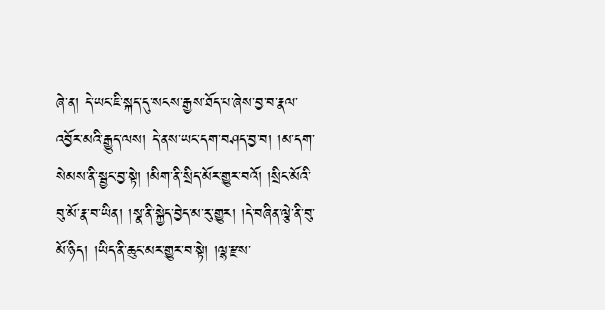ཞེ་ན། དེ་ཡང་ཇི་སྐད་དུ་སངས་རྒྱས་ཐོད་པ་ཞེས་བྱ་བ་རྣལ་འབྱོར་མའི་རྒྱུད་ལས། དེ་ནས་ཡང་དག་བཤད་བྱ་བ། །མ་དག་སེམས་ནི་སྦྱང་བྱ་སྟེ། །མིག་ནི་སྲིད་མོར་གྱུར་བའོ། །སྲིང་མོའི་བུ་མོ་རྣ་བ་ཡིན། །སྣ་ནི་སྐྱེད་བྱེད་མ་རུ་གྱུར། །དེ་བཞིན་ལྕེ་ནི་བུ་མོ་ཉིད། །ཡིད་ནི་ཆུང་མར་གྱུར་བ་སྟེ། །ལྷ་རྫས་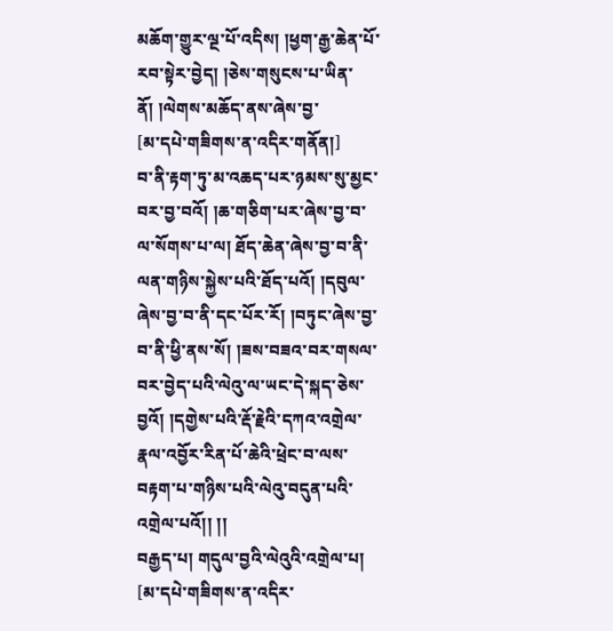མཆོག་གྱུར་ལྔ་པོ་འདིས། །ཕྱག་རྒྱ་ཆེན་པོ་རབ་སྟེར་བྱེད། །ཅེས་གསུངས་པ་ཡིན་ནོ། །ལེགས་མཆོད་ནས་ཞེས་བྱ་
[མ་དཔེ་གཟིགས་ན་འདིར་གནོན།]
བ་ནི་རྟག་ཏུ་མ་འཆད་པར་ཉམས་སུ་མྱང་བར་བྱ་བའོ། །ཆ་གཅིག་པར་ཞེས་བྱ་བ་ལ་སོགས་པ་ལ། ཐོད་ཆེན་ཞེས་བྱ་བ་ནི་ལན་གཉིས་སྐྱེས་པའི་ཐོད་པའོ། །དབུལ་ཞེས་བྱ་བ་ནི་དང་པོར་རོ། །བཏུང་ཞེས་བྱ་བ་ནི་ཕྱི་ནས་སོ། །ཟས་བཟའ་བར་གསལ་བར་བྱེད་པའི་ལེའུ་ལ་ཡང་དེ་སྐད་ཅེས་བྱའོ། །དགྱེས་པའི་རྡོ་རྗེའི་དཀའ་འགྲེལ་རྣལ་འབྱོར་རིན་པོ་ཆེའི་ཕྲེང་བ་ལས་བརྟག་པ་གཉིས་པའི་ལེའུ་བདུན་པའི་འགྲེལ་པའོ།། །།
བརྒྱད་པ། གདུལ་བྱའི་ལེའུའི་འགྲེལ་པ།
[མ་དཔེ་གཟིགས་ན་འདིར་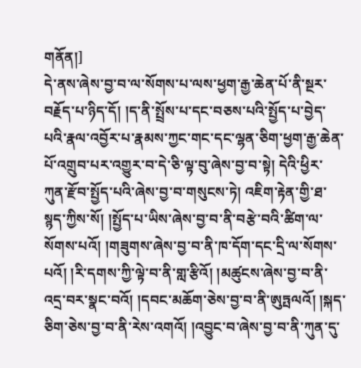གནོན།]
དེ་ནས་ཞེས་བྱ་བ་ལ་སོགས་པ་ལས་ཕྱག་རྒྱ་ཆེན་པོ་ནི་སྔར་བརྗོད་པ་ཉིད་དོ། །ད་ནི་སྤྲོས་པ་དང་བཅས་པའི་སྤྱོད་པ་བྱེད་པའི་རྣལ་འབྱོར་པ་རྣམས་ཀྱང་གང་དང་ལྷན་ཅིག་ཕྱག་རྒྱ་ཆེན་པོ་འགྲུབ་པར་འགྱུར་བ་དེ་ཅི་ལྟ་བུ་ཞེས་བྱ་བ་སྟེ། དེའི་ཕྱིར་ཀུན་རྫོབ་སྤྱོད་པའི་ཞེས་བྱ་བ་གསུངས་ཏེ། འཇིག་རྟེན་གྱི་ཐ་སྙད་ཀྱིས་སོ། །སྤྱོད་པ་ཡིས་ཞེས་བྱ་བ་ནི་བརྩེ་བའི་ཚིག་ལ་སོགས་པའོ། །གཟུགས་ཞེས་བྱ་བ་ནི་ཁ་དོག་དང་དྲི་ལ་སོགས་པའོ། །རི་དགས་ཀྱི་ལྟེ་བ་ནི་གླ་རྩིའོ། །མཚུངས་ཞེས་བྱ་བ་ནི་འདྲ་བར་སྣང་བའོ། །དབང་མཆོག་ཅེས་བྱ་བ་ནི་ཨུཏྤལའོ། །སྐད་ཅིག་ཅེས་བྱ་བ་ནི་རེས་འགའོ། །འབྱུང་བ་ཞེས་བྱ་བ་ནི་ཀུན་དུ་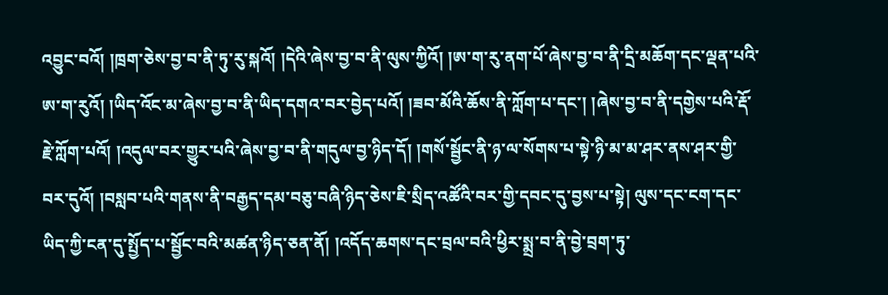འབྱུང་བའོ། །ཁྲག་ཅེས་བྱ་བ་ནི་ཏུ་རུ་སྐའོ། །དེའི་ཞེས་བྱ་བ་ནི་ལུས་ཀྱིའོ། །ཨ་ག་རུ་ནག་པོ་ཞེས་བྱ་བ་ནི་དྲི་མཆོག་དང་ལྡན་པའི་ཨ་ག་རུའོ། །ཡིད་འོང་མ་ཞེས་བྱ་བ་ནི་ཡིད་དགའ་བར་བྱེད་པའོ། །ཟབ་མོའི་ཆོས་ནི་ཀློག་པ་དང་། །ཞེས་བྱ་བ་ནི་དགྱེས་པའི་རྡོ་རྗེ་ཀློག་པའོ། །འདུལ་བར་གྱུར་པའི་ཞེས་བྱ་བ་ནི་གདུལ་བྱ་ཉིད་དོ། །གསོ་སྦྱོང་ནི་ཉ་ལ་སོགས་པ་སྟེ་ཉི་མ་མ་ཤར་ནས་ཤར་གྱི་བར་དུའོ། །བསླབ་པའི་གནས་ནི་བརྒྱད་དམ་བཅུ་བཞི་ཉིད་ཅེས་ཇི་སྲིད་འཚོའི་བར་གྱི་དབང་དུ་བྱས་པ་སྟེ། ལུས་དང་ངག་དང་ཡིད་ཀྱི་ངན་དུ་སྤྱོད་པ་སྦྱོང་བའི་མཚན་ཉིད་ཅན་ནོ། །འདོད་ཆགས་དང་བྲལ་བའི་ཕྱིར་སྨྲ་བ་ནི་བྱེ་བྲག་ཏུ་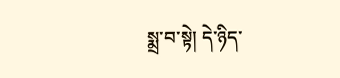སྨྲ་བ་སྟེ། དེ་ཉིད་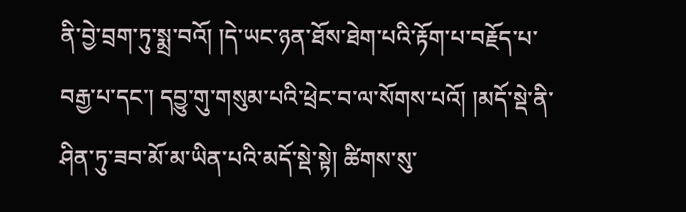ནི་བྱེ་བྲག་ཏུ་སྨྲ་བའོ། །དེ་ཡང་ཉན་ཐོས་ཐེག་པའི་རྟོག་པ་བརྗོད་པ་བརྒྱ་པ་དང་། དབྱུ་གུ་གསུམ་པའི་ཕྲེང་བ་ལ་སོགས་པའོ། །མདོ་སྡེ་ནི་ཤིན་ཏུ་ཟབ་མོ་མ་ཡིན་པའི་མདོ་སྡེ་སྟེ། ཚིགས་སུ་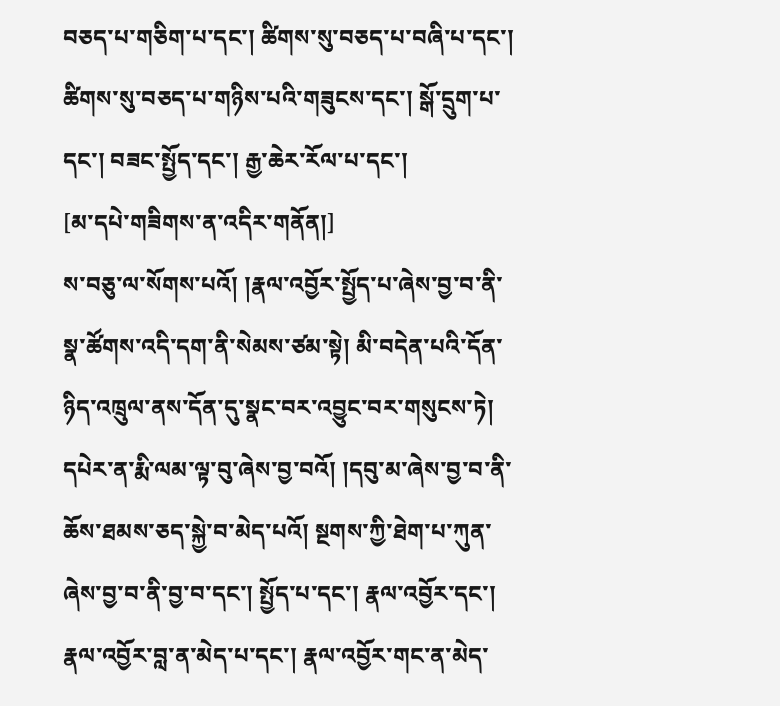བཅད་པ་གཅིག་པ་དང་། ཚིགས་སུ་བཅད་པ་བཞི་པ་དང་། ཚིགས་སུ་བཅད་པ་གཉིས་པའི་གཟུངས་དང་། སྒོ་དྲུག་པ་དང་། བཟང་སྤྱོད་དང་། རྒྱ་ཆེར་རོལ་པ་དང་།
[མ་དཔེ་གཟིགས་ན་འདིར་གནོན།]
ས་བཅུ་ལ་སོགས་པའོ། །རྣལ་འབྱོར་སྤྱོད་པ་ཞེས་བྱ་བ་ནི་སྣ་ཚོགས་འདི་དག་ནི་སེམས་ཙམ་སྟེ། མི་བདེན་པའི་དོན་ཉིད་འཁྲུལ་ནས་དོན་དུ་སྣང་བར་འབྱུང་བར་གསུངས་ཏེ། དཔེར་ན་རྨི་ལམ་ལྟ་བུ་ཞེས་བྱ་བའོ། །དབུ་མ་ཞེས་བྱ་བ་ནི་ཆོས་ཐམས་ཅད་སྐྱེ་བ་མེད་པའོ། སྔགས་ཀྱི་ཐེག་པ་ཀུན་ཞེས་བྱ་བ་ནི་བྱ་བ་དང་། སྤྱོད་པ་དང་། རྣལ་འབྱོར་དང་། རྣལ་འབྱོར་བླ་ན་མེད་པ་དང་། རྣལ་འབྱོར་གང་ན་མེད་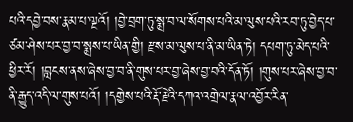པའི་དབྱེ་བས་རྣམ་པ་ལྔའོ། །བྱེ་བྲག་ཏུ་སྨྲ་བ་ལ་སོགས་པའི་མ་ལུས་པའི་རབ་ཏུ་བྱེད་པ་ཙམ་ཤེས་པར་བྱ་བ་སྨྲས་པ་ཡིན་གྱི། རྫས་མ་ལུས་པ་ནི་མ་ཡིན་ཏེ། དཔག་ཏུ་མེད་པའི་ཕྱིར་རོ། །བླངས་ནས་ཞེས་བྱ་བ་ནི་གུས་པར་བྱ་ཞེས་བྱ་བའི་དོན་ཏོ། །གུས་པར་ཞེས་བྱ་བ་ནི་རྒྱུད་འདི་ལ་གུས་པའོ། །དགྱེས་པའི་རྡོ་རྗེའི་དཀའ་འགྲེལ་རྣལ་འབྱོར་རིན་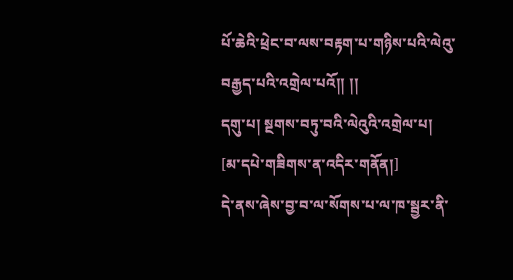པོ་ཆེའི་ཕྲེང་བ་ལས་བརྟག་པ་གཉིས་པའི་ལེའུ་བརྒྱད་པའི་འགྲེལ་པའོ།། །།
དགུ་པ། སྔགས་བཏུ་བའི་ལེའུའི་འགྲེལ་པ།
[མ་དཔེ་གཟིགས་ན་འདིར་གནོན།]
དེ་ནས་ཞེས་བྱ་བ་ལ་སོགས་པ་ལ་ཁ་སྦྱར་ནི་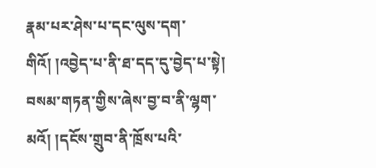རྣམ་པར་ཤེས་པ་དང་ལུས་དག་གིའོ། །འབྱེད་པ་ནི་ཐ་དད་དུ་བྱེད་པ་སྟེ། བསམ་གཏན་གྱིས་ཞེས་བྱ་བ་ནི་ལྷག་མའོ། །དངོས་གྲུབ་ནི་ཁྲོས་པའི་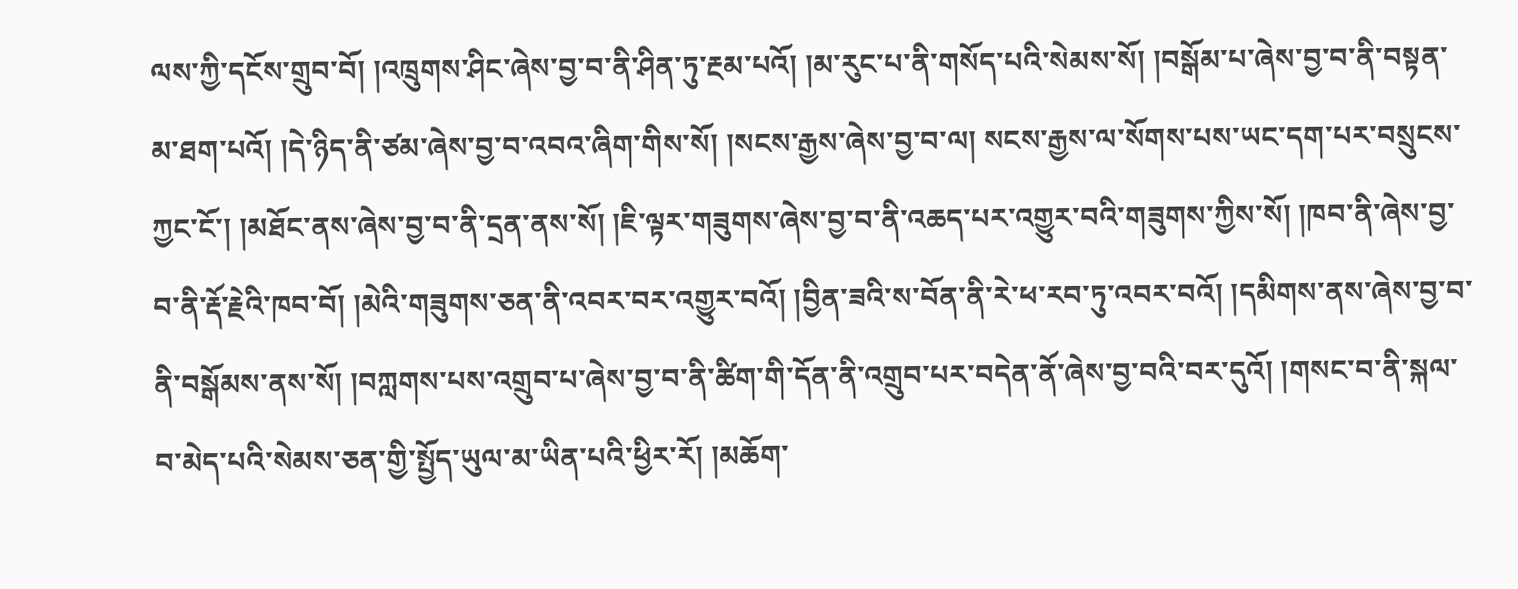ལས་ཀྱི་དངོས་གྲུབ་བོ། །འཁྲུགས་ཤིང་ཞེས་བྱ་བ་ནི་ཤིན་ཏུ་རྔམ་པའོ། །མ་རུང་པ་ནི་གསོད་པའི་སེམས་སོ། །བསྒོམ་པ་ཞེས་བྱ་བ་ནི་བསྟན་མ་ཐག་པའོ། །དེ་ཉིད་ནི་ཙམ་ཞེས་བྱ་བ་འབའ་ཞིག་གིས་སོ། །སངས་རྒྱས་ཞེས་བྱ་བ་ལ། སངས་རྒྱས་ལ་སོགས་པས་ཡང་དག་པར་བསྲུངས་ཀྱང་ངོ་། །མཐོང་ནས་ཞེས་བྱ་བ་ནི་དྲན་ནས་སོ། །ཇི་ལྟར་གཟུགས་ཞེས་བྱ་བ་ནི་འཆད་པར་འགྱུར་བའི་གཟུགས་ཀྱིས་སོ། །ཁབ་ནི་ཞེས་བྱ་བ་ནི་རྡོ་རྗེའི་ཁབ་བོ། །མེའི་གཟུགས་ཅན་ནི་འབར་བར་འགྱུར་བའོ། །བྱིན་ཟའི་ས་བོན་ནི་རེ་ཕ་རབ་ཏུ་འབར་བའོ། །དམིགས་ནས་ཞེས་བྱ་བ་ནི་བསྒོམས་ནས་སོ། །བཀླགས་པས་འགྲུབ་པ་ཞེས་བྱ་བ་ནི་ཚིག་གི་དོན་ནི་འགྲུབ་པར་བདེན་ནོ་ཞེས་བྱ་བའི་བར་དུའོ། །གསང་བ་ནི་སྐལ་བ་མེད་པའི་སེམས་ཅན་གྱི་སྤྱོད་ཡུལ་མ་ཡིན་པའི་ཕྱིར་རོ། །མཆོག་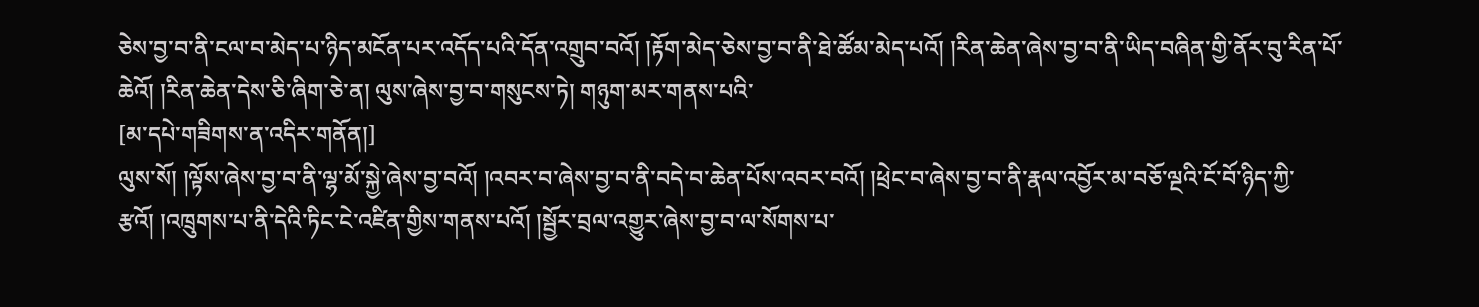ཅེས་བྱ་བ་ནི་ངལ་བ་མེད་པ་ཉིད་མངོན་པར་འདོད་པའི་དོན་འགྲུབ་བའོ། །རྟོག་མེད་ཅེས་བྱ་བ་ནི་ཐེ་ཚོམ་མེད་པའོ། །རིན་ཆེན་ཞེས་བྱ་བ་ནི་ཡིད་བཞིན་གྱི་ནོར་བུ་རིན་པོ་ཆེའོ། །རིན་ཆེན་དེས་ཅི་ཞིག་ཅེ་ན། ལུས་ཞེས་བྱ་བ་གསུངས་ཏེ། གཉུག་མར་གནས་པའི་
[མ་དཔེ་གཟིགས་ན་འདིར་གནོན།]
ལུས་སོ། །ལྟོས་ཞེས་བྱ་བ་ནི་ལྷ་མོ་སྐྱེ་ཞེས་བྱ་བའོ། །འབར་བ་ཞེས་བྱ་བ་ནི་བདེ་བ་ཆེན་པོས་འབར་བའོ། །ཕྲེང་བ་ཞེས་བྱ་བ་ནི་རྣལ་འབྱོར་མ་བཅོ་ལྔའི་ངོ་བོ་ཉིད་ཀྱི་རྩའོ། །འཁྲུགས་པ་ནི་དེའི་ཏིང་ངེ་འཛིན་གྱིས་གནས་པའོ། །སྦྱོར་བྲལ་འགྱུར་ཞེས་བྱ་བ་ལ་སོགས་པ་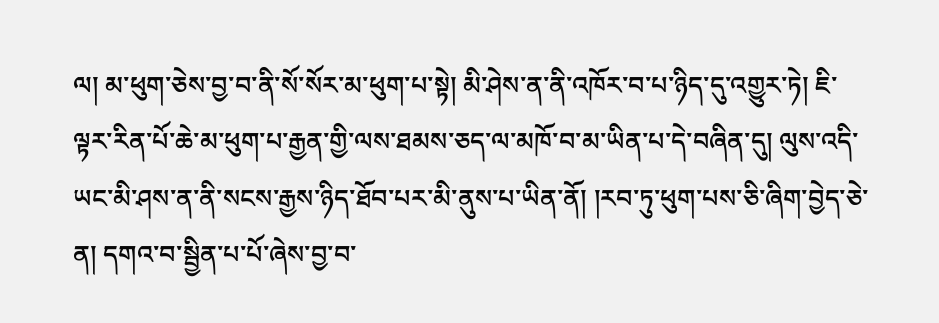ལ། མ་ཕུག་ཅེས་བྱ་བ་ནི་སོ་སོར་མ་ཕུག་པ་སྟེ། མི་ཤེས་ན་ནི་འཁོར་བ་པ་ཉིད་དུ་འགྱུར་ཏེ། ཇི་ལྟར་རིན་པོ་ཆེ་མ་ཕུག་པ་རྒྱན་གྱི་ལས་ཐམས་ཅད་ལ་མཁོ་བ་མ་ཡིན་པ་དེ་བཞིན་དུ། ལུས་འདི་ཡང་མི་ཤས་ན་ནི་སངས་རྒྱས་ཉིད་ཐོབ་པར་མི་ནུས་པ་ཡིན་ནོ། །རབ་ཏུ་ཕུག་པས་ཅི་ཞིག་བྱེད་ཅེ་ན། དགའ་བ་སྦྱིན་པ་པོ་ཞེས་བྱ་བ་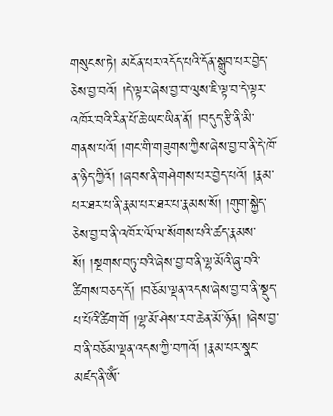གསུངས་ཏེ། མངོན་པར་འདོད་པའི་དོན་སྒྲུབ་པར་བྱེད་ཅེས་བྱ་བའོ། །དེ་ལྟར་ཞེས་བྱ་བ་ལུས་ཇི་ལྟ་བ་དེ་ལྟར་འཁོར་བའི་རིན་པོ་ཆེ་ཡང་ཡིན་ནོ། །བདུད་རྩི་ནི་མི་གནས་པའོ། །གང་གི་གཟུགས་ཀྱིས་ཞེས་བྱ་བ་ནི་དེ་ཁོ་ན་ཉིད་ཀྱིའོ། །ཞབས་ནི་གཤེགས་པར་བྱེད་པའོ། །རྣམ་པར་ཐར་པ་ནི་རྣམ་པར་ཐར་པ་རྣམས་སོ། །གུག་སྐྱེད་ཅེས་བྱ་བ་ནི་འཁོར་ལོ་ལ་སོགས་པའི་ཚད་རྣམས་སོ། །སྔགས་བཏུ་བའི་ཞེས་བྱ་བ་ནི་ལྷ་མོའི་ཞུ་བའི་ཚིགས་བཅད་དོ། །བཅོམ་ལྡན་འདས་ཞེས་བྱ་བ་ནི་སྡུད་པ་པོའི་ཚིག་གོ །ལྷ་མོ་ཤེས་རབ་ཆེན་མོ་ཉོན། །ཞེས་བྱ་བ་ནི་བཅོམ་ལྡན་འདས་ཀྱི་བཀའོ། །རྣམ་པར་སྣང་མཛད་ནི་ཨོཾ་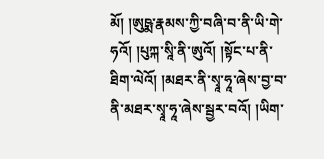མོ། །ཨུཥྨ་རྣམས་ཀྱི་བཞི་བ་ནི་ཡི་གེ་ཧའོ། །པུཀྐ་སཱི་ནི་ཨུའོ། །སྟོང་པ་ནི་ཐིག་ལེའོ། །མཐར་ནི་སྭཱ་ཧཱ་ཞེས་བྱ་བ་ནི་མཐར་སྭཱ་ཧཱ་ཞེས་སྦྱར་བའོ། །ཡིག་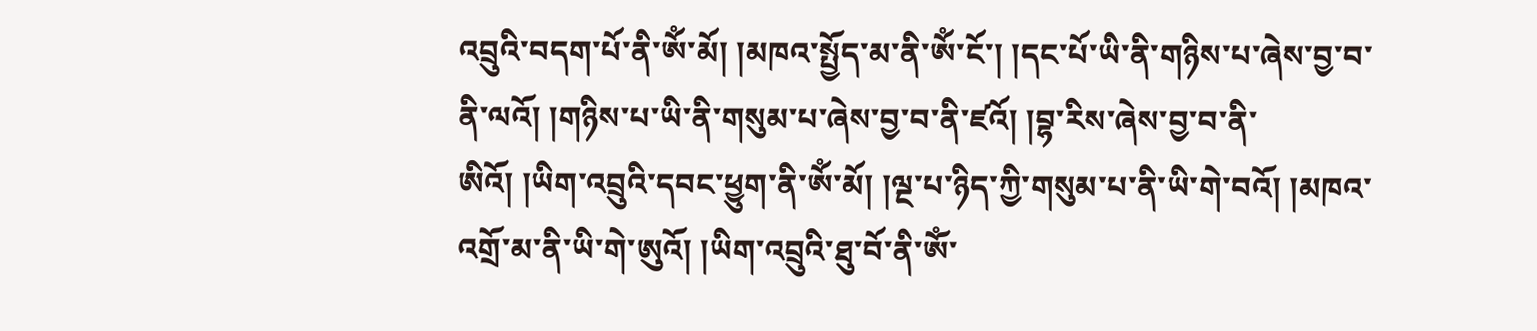འབྲུའི་བདག་པོ་ནི་ཨོཾ་མོ། །མཁའ་སྤྱོད་མ་ནི་ཨོཾ་ངོ་། །དང་པོ་ཡི་ནི་གཉིས་པ་ཞེས་བྱ་བ་ནི་ལའོ། །གཉིས་པ་ཡི་ནི་གསུམ་པ་ཞེས་བྱ་བ་ནི་ཛའོ། །བྷ་རིས་ཞེས་བྱ་བ་ནི་ཨིའོ། །ཡིག་འབྲུའི་དབང་ཕྱུག་ནི་ཨོཾ་མོ། །ལྔ་པ་ཉིད་ཀྱི་གསུམ་པ་ནི་ཡི་གེ་བའོ། །མཁའ་འགྲོ་མ་ནི་ཡི་གེ་ཨུའོ། །ཡིག་འབྲུའི་ཐུ་བོ་ནི་ཨོཾ་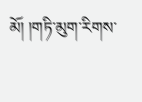མོ། །གཏི་མུག་རིགས་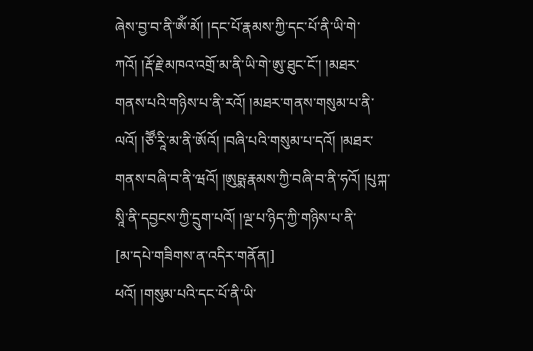ཞེས་བྱ་བ་ནི་ཨོཾ་མོ། །དང་པོ་རྣམས་ཀྱི་དང་པོ་ནི་ཡི་གེ་ཀའོ། །རྡོ་རྗེ་མཁའ་འགྲོ་མ་ནི་ཡི་གེ་ཨུ་ཐུང་ངོ་། །མཐར་གནས་པའི་གཉིས་པ་ནི་རའོ། །མཐར་གནས་གསུམ་པ་ནི་ལའོ། །ཙཽ་རཱི་མ་ནི་ཨོའོ། །བཞི་པའི་གསུམ་པ་དའོ། །མཐར་གནས་བཞི་བ་ནི་ཝའོ། །ཨུཥྨ་རྣམས་ཀྱི་བཞི་བ་ནི་ཧའོ། །པུཀྐ་སཱི་ནི་དབྱངས་ཀྱི་དྲུག་པའོ། །ལྔ་པ་ཉིད་ཀྱི་གཉིས་པ་ནི་
[མ་དཔེ་གཟིགས་ན་འདིར་གནོན།]
ཕའོ། །གསུམ་པའི་དང་པོ་ནི་ཡི་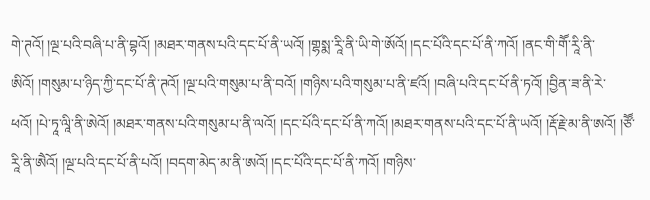གེ་ཊའོ། །ལྔ་པའི་བཞི་པ་ནི་བྷའོ། །མཐར་གནས་པའི་དང་པོ་ནི་ཡའོ། །གྷསྨ་རཱི་ནི་ཡི་གེ་ཨོའོ། །དང་པོའི་དང་པོ་ནི་ཀའོ། །ནང་གི་གཽ་རཱི་ནི་ཨིའོ། །གསུམ་པ་ཉིད་ཀྱི་དང་པོ་ནི་ཊའོ། །ལྔ་པའི་གསུམ་པ་ནི་བའོ། །གཉིས་པའི་གསུམ་པ་ནི་ཛའོ། །བཞི་པའི་དང་པོ་ནི་ཏའོ། །བྱིན་ཟ་ནི་རེ་ཕའོ། །པེ་ཏཱ་ལཱི་ནི་ཨེའོ། །མཐར་གནས་པའི་གསུམ་པ་ནི་ལའོ། །དང་པོའི་དང་པོ་ནི་ཀའོ། །མཐར་གནས་པའི་དང་པོ་ནི་ཡའོ། །རྡོ་རྗེ་མ་ནི་ཨའོ། །ཙཽ་རཱི་ནི་ཨཻའོ། །ལྔ་པའི་དང་པོ་ནི་པའོ། །བདག་མེད་མ་ནི་ཨའོ། །དང་པོའི་དང་པོ་ནི་ཀའོ། །གཉིས་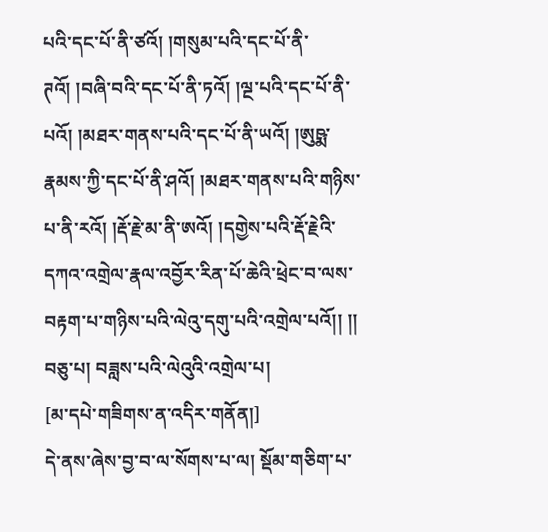པའི་དང་པོ་ནི་ཙའོ། །གསུམ་པའི་དང་པོ་ནི་ཊའོ། །བཞི་བའི་དང་པོ་ནི་ཏའོ། །ལྔ་པའི་དང་པོ་ནི་པའོ། །མཐར་གནས་པའི་དང་པོ་ནི་ཡའོ། །ཨུཥྨ་རྣམས་ཀྱི་དང་པོ་ནི་ཤའོ། །མཐར་གནས་པའི་གཉིས་པ་ནི་རའོ། །རྡོ་རྗེ་མ་ནི་ཨའོ། །དགྱེས་པའི་རྡོ་རྗེའི་དཀའ་འགྲེལ་རྣལ་འབྱོར་རིན་པོ་ཆེའི་ཕྲེང་བ་ལས་བརྟག་པ་གཉིས་པའི་ལེའུ་དགུ་པའི་འགྲེལ་པའོ།། །།
བཅུ་པ། བཟླས་པའི་ལེའུའི་འགྲེལ་པ།
[མ་དཔེ་གཟིགས་ན་འདིར་གནོན།]
དེ་ནས་ཞེས་བྱ་བ་ལ་སོགས་པ་ལ། སྡོམ་གཅིག་པ་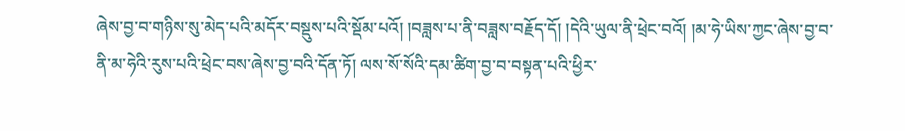ཞེས་བྱ་བ་གཉིས་སུ་མེད་པའི་མདོར་བསྡུས་པའི་སྡོམ་པའོ། །བཟླས་པ་ནི་བཟླས་བརྗོད་དོ། །དེའི་ཡུལ་ནི་ཕྲེང་བའོ། །མ་ཧེ་ཡིས་ཀྱང་ཞེས་བྱ་བ་ནི་མ་ཧེའི་རུས་པའི་ཕྲེང་བས་ཞེས་བྱ་བའི་དོན་ཏོ། ལས་སོ་སོའི་དམ་ཚིག་བྱ་བ་བསྟན་པའི་ཕྱིར་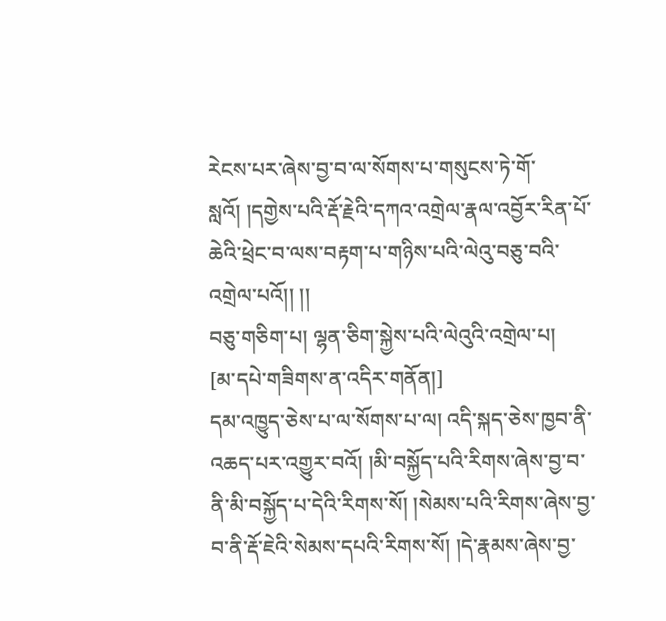རེངས་པར་ཞེས་བྱ་བ་ལ་སོགས་པ་གསུངས་ཏེ་གོ་སླའོ། །དགྱེས་པའི་རྡོ་རྗེའི་དཀའ་འགྲེལ་རྣལ་འབྱོར་རིན་པོ་ཆེའི་ཕྲེང་བ་ལས་བརྟག་པ་གཉིས་པའི་ལེའུ་བཅུ་བའི་འགྲེལ་པའོ།། །།
བཅུ་གཅིག་པ། ལྷན་ཅིག་སྐྱེས་པའི་ལེའུའི་འགྲེལ་པ།
[མ་དཔེ་གཟིགས་ན་འདིར་གནོན།]
དམ་འཁྱུད་ཅེས་པ་ལ་སོགས་པ་ལ། འདི་སྐད་ཅེས་ཁྱབ་ནི་འཆད་པར་འགྱུར་བའོ། །མི་བསྐྱོད་པའི་རིགས་ཞེས་བྱ་བ་ནི་མི་བསྐྱོད་པ་དེའི་རིགས་སོ། །སེམས་པའི་རིགས་ཞེས་བྱ་བ་ནི་རྡོ་ཇེའི་སེམས་དཔའི་རིགས་སོ། །དེ་རྣམས་ཞེས་བྱ་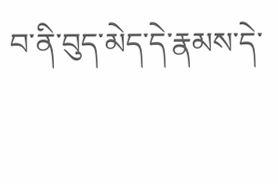བ་ནི་བུད་མེད་དེ་རྣམས་དེ་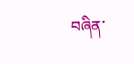བཞིན་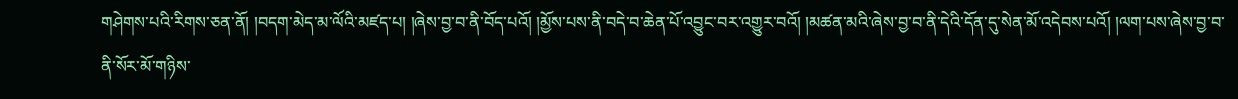གཤེགས་པའི་རིགས་ཅན་ནོ། །བདག་མེད་མ་ལོའི་མཛད་པ། །ཞེས་བྱ་བ་ནི་བོད་པའོ། །མྱོས་པས་ནི་བདེ་བ་ཆེན་པོ་འབྱུང་བར་འགྱུར་བའོ། །མཚན་མའི་ཞེས་བྱ་བ་ནི་དེའི་དོན་དུ་སེན་མོ་འདེབས་པའོ། །ལག་པས་ཞེས་བྱ་བ་ནི་སོར་མོ་གཉིས་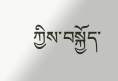ཀྱིས་བསྐྱོད་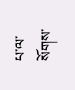པ་ལ་སོགས་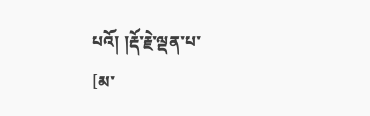པའོ། །རྡོ་རྗེ་ལྡན་པ་
[མ་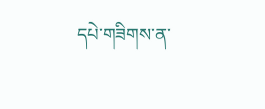དཔེ་གཟིགས་ན་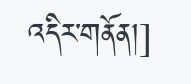འདིར་གནོན།]